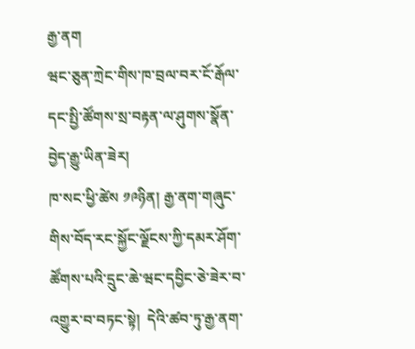རྒྱ་ནག
ཝང་ཅུན་ཀྲེང་གིས་ཁ་བྲལ་བར་ངོ་རྒོལ་དང་སྤྱི་ཚོགས་སྲ་བརྟན་ལ་ཤུགས་སྣོན་བྱེད་རྒྱུ་ཡིན་ཟེར།
ཁ་སང་ཕྱི་ཚེས ༡༩ཉིན། རྒྱ་ནག་གཞུང་གིས་བོད་རང་སྐྱོང་ལྗོངས་ཀྱི་དམར་ཤོག་ཚོགས་པའི་དྲུང་ཆེ་ཝང་དབྱིང་ཅེ་ཟེར་བ་འགྱུར་བ་བཏང་སྟེ།  དེའི་ཚབ་ཏུ་རྒྱ་ནག་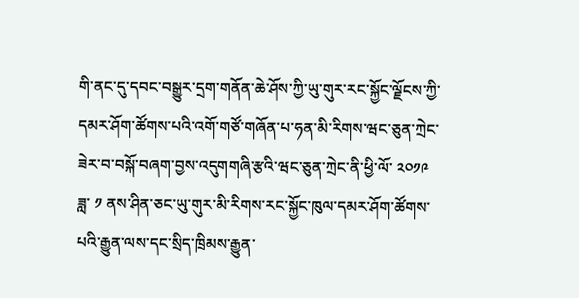གི་ནང་དུ་དབང་བསྒྱུར་དྲག་གནོན་ཆེ་ཤོས་ཀྱི་ཡུ་གུར་རང་སྐྱོང་ལྗོངས་ཀྱི་དམར་ཤོག་ཚོགས་པའི་འགོ་གཙོ་གཞོན་པ་ཧན་མི་རིགས་ཝང་ཅུན་ཀྲེང་ཟེར་བ་བསྐོ་བཞག་བྱས་འདུགགཞི་རྩའི་ཝང་ཅུན་ཀྲེང་ནི་ཕྱི་ལོ་ ༢༠༡༩ ཟླ་ ༡ ནས་ཤིན་ཅང་ཡུ་གུར་མི་རིགས་རང་སྐྱོང་ཁུལ་དམར་ཤོག་ཚོགས་པའི་རྒྱུན་ལས་དང་སྲིད་ཁྲིམས་རྒྱུན་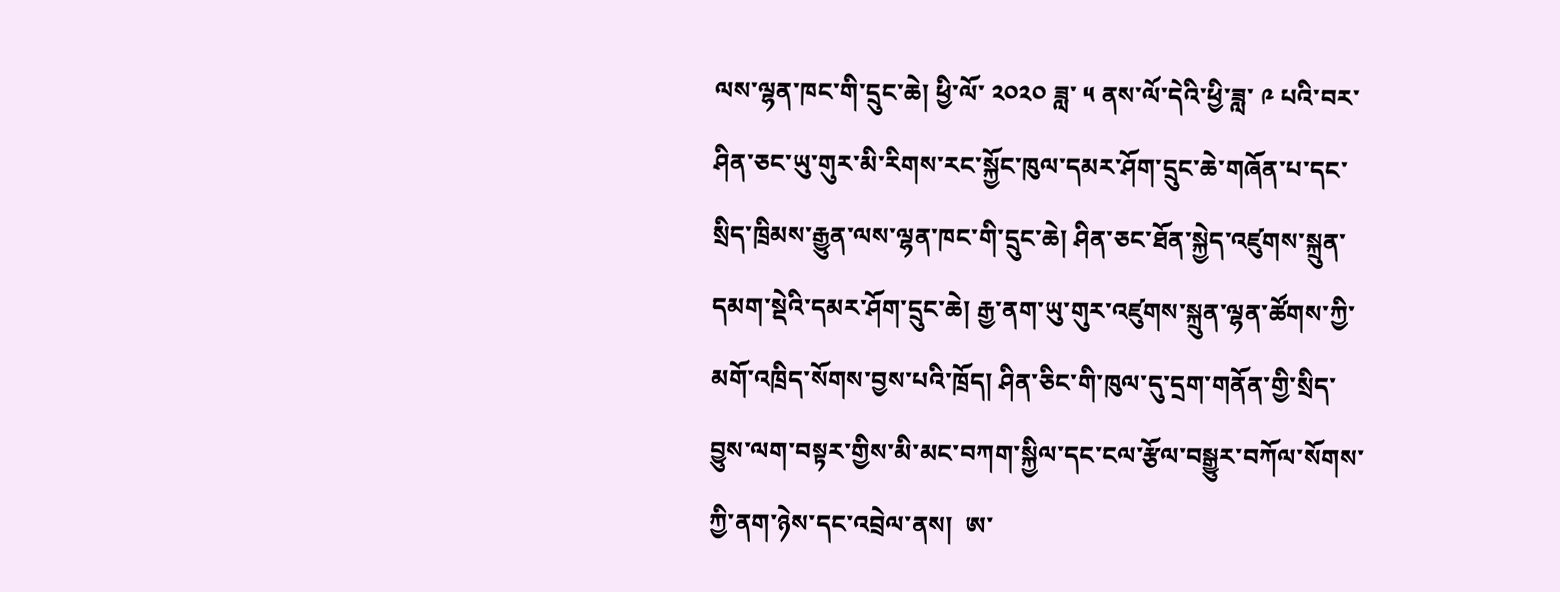ལས་ལྷན་ཁང་གི་དྲུང་ཆེ། ཕྱི་ལོ་ ༢༠༢༠ ཟླ་ ༥ ནས་ལོ་དེའི་ཕྱི་ཟླ་ ༩ པའི་བར་ཤིན་ཅང་ཡུ་གུར་མི་རིགས་རང་སྐྱོང་ཁུལ་དམར་ཤོག་དྲུང་ཆེ་གཞོན་པ་དང་སྲིད་ཁྲིམས་རྒྱུན་ལས་ལྷན་ཁང་གི་དྲུང་ཆེ། ཤིན་ཅང་ཐོན་སྐྱེད་འཛུགས་སྐྲུན་དམག་སྡེའི་དམར་ཤོག་དྲུང་ཆེ། རྒྱ་ནག་ཡུ་གུར་འཛུགས་སྐྲུན་ལྷན་ཚོགས་ཀྱི་མགོ་འཁྲིད་སོགས་བྱས་པའི་ཁྲོད། ཤིན་ཅིང་གི་ཁུལ་དུ་དྲག་གནོན་གྱི་སྲིད་བྱུས་ལག་བསྟར་གྱིས་མི་མང་བཀག་སྐྱིལ་དང་ངལ་རྩོལ་བསྒྱུར་བཀོལ་སོགས་ཀྱི་ནག་ཉེས་དང་འབྲེལ་ནས།  ཨ་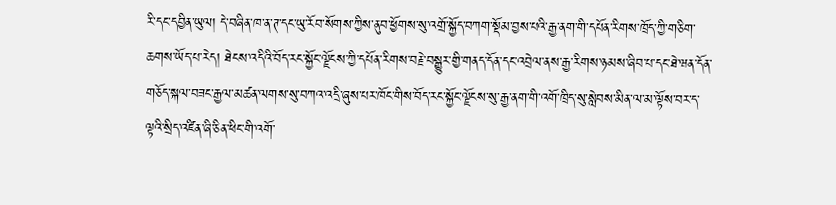རི་དང་དབྱིན་ཡུལ། དེ་བཞིན་ཁ་ན་ཊ་དང་ཡུ་རོབ་སོགས་ཀྱིས་ནུབ་ཕྱོགས་སུ་འགྲོ་སྐྱོད་བཀག་སྡོམ་བྱས་པའི་རྒྱ་ནག་གི་དཔོན་རིགས་ཁྲོད་ཀྱི་གཅིག་ཆགས་ཡོད་པ་རེད། ཐེངས་འདིའི་བོད་རང་སྐྱོང་ལྗོངས་ཀྱི་དཔོན་རིགས་བརྗེ་བསྒྱུར་གྱི་གནད་དོན་དང་འབྲེལ་ནས་རྒྱ་རིགས་ཉམས་ཞིབ་པ་དང་ཐེ་ཝན་དོན་གཅོད་སྐལ་བཟང་རྒྱལ་མཚན་ལགས་སུ་བཀའ་འདྲི་ཞུས་པར་ཁོང་གིས་བོད་རང་སྐྱོང་ལྗོངས་སུ་རྒྱ་ནག་གི་འགོ་ཁྲིད་སུ་སླེབས་མིན་ལ་མ་ལྟོས་བར་ད་ལྟའི་སྲིད་འཛིན་ཞི་ཅིན་ཕིང་གི་འགོ་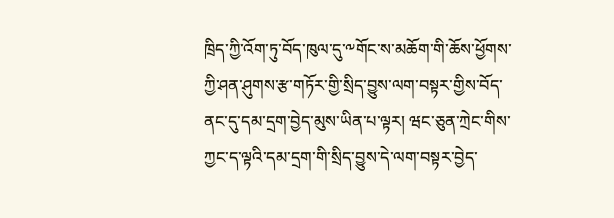ཁྲིད་ཀྱི་འོག་ཏུ་བོད་ཁུལ་དུ་༸གོང་ས་མཆོག་གི་ཆོས་ཕྱོགས་ཀྱི་ཤན་ཤུགས་རྩ་གཏོར་གྱི་སྲིད་བྱུས་ལག་བསྟར་གྱིས་བོད་ནང་དུ་དམ་དྲག་བྱེད་མུས་ཡིན་པ་ལྟར། ཝང་ཅུན་ཀྲེང་གིས་ཀྱང་ད་ལྟའི་དམ་དྲག་གི་སྲིད་བྱུས་དེ་ལག་བསྟར་བྱེད་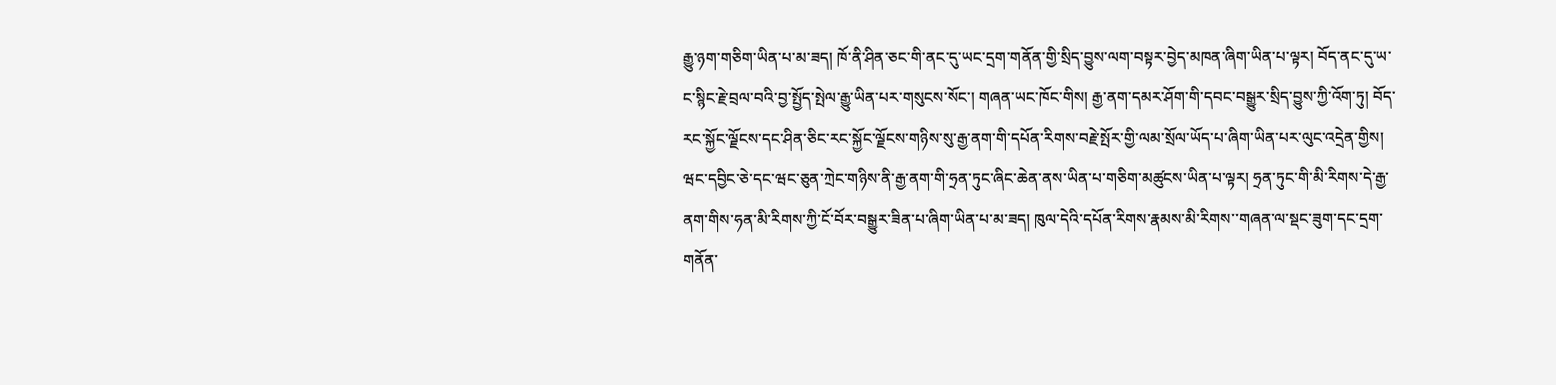རྒྱུ་ཉག་གཅིག་ཡིན་པ་མ་ཟད། ཁོ་ནི་ཤིན་ཅང་གི་ནང་དུ་ཡང་དྲག་གནོན་གྱི་སྲིད་བྱུས་ལག་བསྟར་བྱེད་མཁན་ཞིག་ཡིན་པ་ལྟར། བོད་ནང་དུ་ཡ་ང་སྙིང་རྗེ་བྲལ་བའི་བྱ་སྤྱོད་སྤེལ་རྒྱུ་ཡིན་པར་གསུངས་སོང་། གཞན་ཡང་ཁོང་གིས། རྒྱ་ནག་དམར་ཤོག་གི་དབང་བསྒྱུར་སྲིད་བྱུས་ཀྱི་འོག་ཏུ། བོད་རང་སྐྱོང་ལྗོངས་དང་ཤིན་ཅིང་རང་སྐྱོང་ལྗོངས་གཉིས་སུ་རྒྱ་ནག་གི་དཔོན་རིགས་བརྗེ་སྤོར་གྱི་ལམ་སྲོལ་ཡོད་པ་ཞིག་ཡིན་པར་ལུང་འདྲེན་གྱིས། ཝང་དབྱིང་ཅེ་དང་ཝང་ཅུན་ཀྲེང་གཉིས་ནི་རྒྱ་ནག་གི་ཧྲན་ཏུང་ཞིང་ཆེན་ནས་ཡིན་པ་གཅིག་མཚུངས་ཡིན་པ་ལྟར། ཧྲན་ཏུང་གི་མི་རིགས་དེ་རྒྱ་ནག་གིས་ཧན་མི་རིགས་ཀྱི་ངོ་བོར་བསྒྱུར་ཟིན་པ་ཞིག་ཡིན་པ་མ་ཟད། ཁུལ་དེའི་དཔོན་རིགས་རྣམས་མི་རིགས་་གཞན་ལ་སྡང་ཟུག་དང་དྲག་གནོན་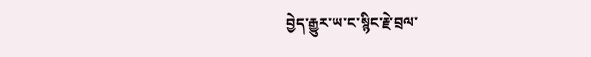བྱེད་རྒྱུར་ཡ་ང་སྙིང་རྗེ་བྲལ་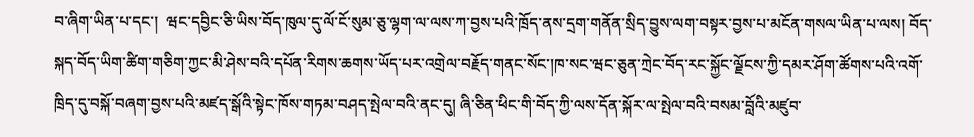བ་ཞིག་ཡིན་པ་དང་།  ཝང་དབྱིང་ཅི་ཡིས་བོད་ཁུལ་དུ་ལོ་ངོ་སུམ་ཅུ་ལྷག་ལ་ལས་ཀ་བྱས་པའི་ཁྲོད་ནས་དྲག་གནོན་སྲིད་བྱུས་ལག་བསྟར་བྱས་པ་མངོན་གསལ་ཡིན་པ་ལས། བོད་སྐད་བོད་ཡིག་ཚིག་གཅིག་ཀྱང་མི་ཤེས་བའི་དཔོན་རིགས་ཆགས་ཡོད་པར་འགྲེལ་བརྗོད་གནང་སོང་།ཁ་སང་ཝང་ཅུན་ཀྲེང་བོད་རང་སྐྱོང་ལྗོངས་ཀྱི་དམར་ཤོག་ཚོགས་པའི་འགོ་ཁྲིད་དུ་བསྐོ་བཞག་བྱས་པའི་མཛད་སྒོའི་སྟེང་ཁོས་གཏམ་བཤད་སྤེལ་བའི་ནང་དུ། ཞི་ཅིན་ཕིང་གི་བོད་ཀྱི་ལས་དོན་སྐོར་ལ་སྤེལ་བའི་བསམ་བློའི་མཛུབ་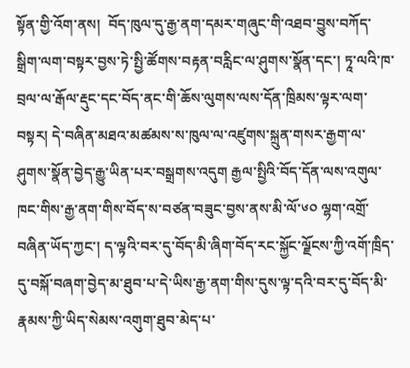སྟོན་གྱི་འོག་ནས།  བོད་ཁུལ་དུ་རྒྱ་ནག་དམར་གཞུང་གི་འཐབ་བྱུས་བཀོད་སྒྲིག་ལག་བསྟར་བྱས་ཏེ་སྤྱི་ཚོགས་བརྟན་བརླིང་ལ་ཤུགས་སྣོན་དང་། ཏཱ་ལའི་ཁ་བྲལ་ལ་རྒོལ་རྡུང་དང་བོད་ནང་གི་ཆོས་ལུགས་ལས་དོན་ཁྲིམས་ལྟར་ལག་བསྟར། དེ་བཞིན་མཐའ་མཚམས་ས་ཁུལ་ལ་འཛུགས་སྐྲུན་གསར་རྒྱག་ལ་ཤུགས་སྣོན་བྱེད་རྒྱུ་ཡིན་པར་བསྒྲགས་འདུག རྒྱལ་སྤྱིའི་བོད་དོན་ལས་འགུལ་ཁང་གིས་རྒྱ་ནག་གིས་བོད་ས་བཙན་བཟུང་བྱས་ནས་མི་ལོ་༦༠ ལྷག་འགྲོ་བཞིན་ཡོད་ཀྱང་། ད་ལྟའི་བར་དུ་བོད་མི་ཞིག་བོད་རང་སྐྱོང་ལྗོངས་ཀྱི་འགོ་ཁྲིད་དུ་བསྐོ་བཞག་བྱེད་མ་ཐུབ་པ་དེ་ཡིས་རྒྱ་ནག་གིས་དུས་ལྟ་དའི་བར་དུ་བོད་མི་རྣམས་ཀྱི་ཡིད་སེམས་འགུག་ཐུབ་མེད་པ་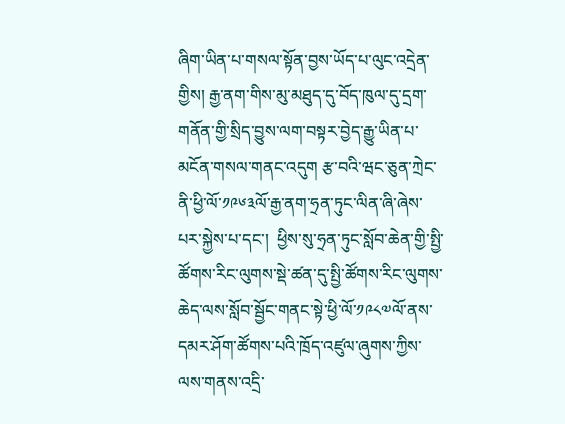ཞིག་ཡིན་པ་གསལ་སྟོན་བྱས་ཡོད་པ་ལུང་འདྲེན་གྱིས། རྒྱ་ནག་གིས་མུ་མཐུད་དུ་བོད་ཁུལ་དུ་དྲག་གནོན་གྱི་སྲིད་བྱུས་ལག་བསྟར་བྱེད་རྒྱུ་ཡིན་པ་མངོན་གསལ་གནང་འདུག རྩ་བའི་ཝང་ཅུན་ཀྲེང་ནི་ཕྱི་ལོ་༡༩༦༣ལོ་རྒྱ་ནག་ཧྲན་ཏུང་ལིན་ཞི་ཞེས་པར་སྐྱེས་པ་དང་།  ཕྱིས་སུ་ཧྲན་ཏུང་སློབ་ཆེན་གྱི་སྤྱི་ཚོགས་རིང་ལུགས་སྡེ་ཚན་དུ་སྤྱི་ཚོགས་རིང་ལུགས་ཆེད་ལས་སློབ་སྦྱོང་གནང་སྟེ་ཕྱི་ལོ་༡༩༨༧ལོ་ནས་དམར་ཤོག་ཚོགས་པའི་ཁྲོད་འཛུལ་ཞུགས་ཀྱིས་ལས་གནས་འདྲི་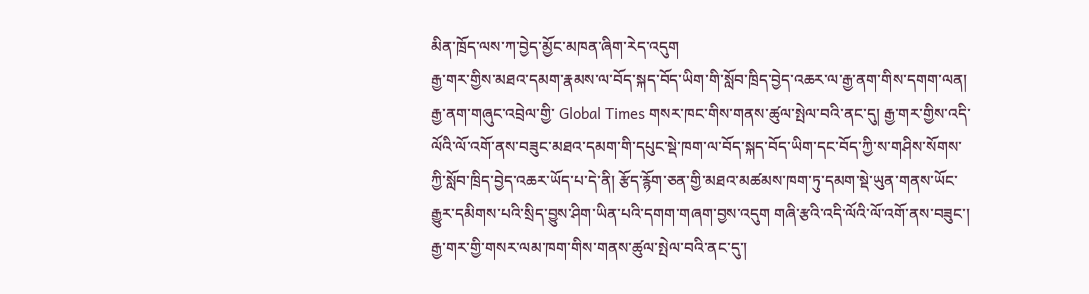མིན་ཁྲོད་ལས་ཀ་བྱེད་མྱོང་མཁན་ཞིག་རེད་འདུག
རྒྱ་གར་གྱིས་མཐའ་དམག་རྣམས་ལ་བོད་སྐད་བོད་ཡིག་གི་སློབ་ཁྲིད་བྱེད་འཆར་ལ་རྒྱ་ནག་གིས་དགག་ལན།
རྒྱ་ནག་གཞུང་འབྲེལ་གྱི་ Global Times གསར་ཁང་གིས་གནས་ཚུལ་སྤེལ་བའི་ནང་དུ། རྒྱ་གར་གྱིས་འདི་ལོའི་ལོ་འགོ་ནས་བཟུང་མཐའ་དམག་གི་དཔུང་སྡེ་ཁག་ལ་བོད་སྐད་བོད་ཡིག་དང་བོད་ཀྱི་ས་གཤིས་སོགས་ཀྱི་སློབ་ཁྲིད་བྱེད་འཆར་ཡོད་པ་དེ་ནི། རྩོད་རྙོག་ཅན་གྱི་མཐའ་མཚམས་ཁག་ཏུ་དམག་སྡེ་ཡུན་གནས་ཡོང་རྒྱུར་དམིགས་པའི་སྲིད་བྱུས་ཤིག་ཡིན་པའི་དགག་གཞག་བྱས་འདུག གཞི་རྩའི་འདི་ལོའི་ལོ་འགོ་ནས་བཟུང་། རྒྱ་གར་གྱི་གསར་ལམ་ཁག་གིས་གནས་ཚུལ་སྤེལ་བའི་ནང་དུ་།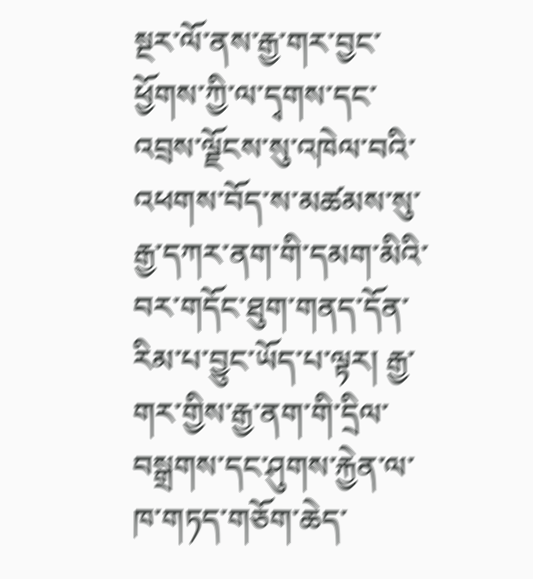སྔར་ལོ་ནས་རྒྱ་གར་བྱང་ཕྱོགས་ཀྱི་ལ་དྭགས་དང་འབྲས་ལྗོངས་སུ་འཁེལ་བའི་འཕགས་བོད་ས་མཚམས་སུ་རྒྱ་དཀར་ནག་གི་དམག་མིའི་བར་གདོང་ཐུག་གནད་དོན་རིམ་པ་བྱུང་ཡོད་པ་ལྟར། རྒྱ་གར་གྱིས་རྒྱ་ནག་གི་དྲིལ་བསྒྲགས་དང་ཤུགས་རྐྱེན་ལ་ཁ་གཏད་གཅོག་ཆེད་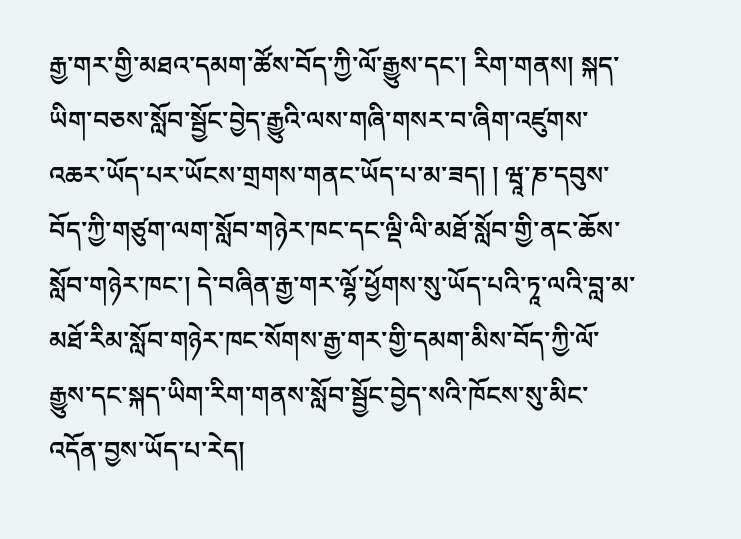རྒྱ་གར་གྱི་མཐའ་དམག་ཚོས་བོད་ཀྱི་ལོ་རྒྱུས་དང་། རིག་གནས། སྐད་ཡིག་བཅས་སློབ་སྦྱོང་བྱེད་རྒྱུའི་ལས་གཞི་གསར་བ་ཞིག་འཛུགས་འཆར་ཡོད་པར་ཡོངས་གྲགས་གནང་ཡོད་པ་མ་ཟད། ། ཝཱ་ཎ་དབུས་བོད་ཀྱི་གཙུག་ལག་སློབ་གཉེར་ཁང་དང་ལྡི་ལི་མཐོ་སློབ་གྱི་ནང་ཆོས་སློབ་གཉེར་ཁང་། དེ་བཞིན་རྒྱ་གར་ལྷོ་ཕྱོགས་སུ་ཡོད་པའི་ཏཱ་ལའི་བླ་མ་མཐོ་རིམ་སློབ་གཉེར་ཁང་སོགས་རྒྱ་གར་གྱི་དམག་མིས་བོད་ཀྱི་ལོ་རྒྱུས་དང་སྐད་ཡིག་རིག་གནས་སློབ་སྦྱོང་བྱེད་སའི་ཁོངས་སུ་མིང་འདོན་བྱས་ཡོད་པ་རེད།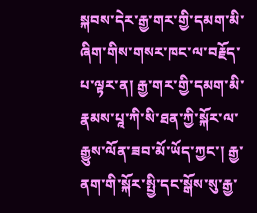སྐབས་དེར་རྒྱ་གར་གྱི་དམག་མི་ཞིག་གིས་གསར་ཁང་ལ་བརྗོད་པ་ལྟར་ན། རྒྱ་གར་གྱི་དམག་མི་རྣམས་པཱ་ཀི་སི་ཐན་ཀྱི་སྐོར་ལ་རྒྱུས་ལོན་ཟབ་མོ་ཡོད་ཀྱང་། རྒྱ་ནག་གི་སྐོར་སྤྱི་དང་སྒོས་སུ་རྒྱ་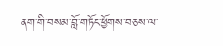ནག་གི་བསམ་བློ་གཏོང་ཕྱོགས་བཅས་ལ་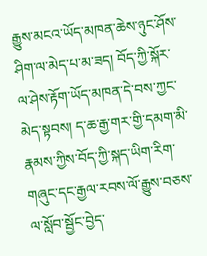རྒྱུས་མངའ་ཡོད་མཁན་ཆེས་ཉུང་ཤོས་ཤིག་ལ་མེད་པ་མ་ཟད། བོད་ཀྱི་སྐོར་ལ་ཤེས་རྟོག་ཡོད་མཁན་དེ་བས་ཀྱང་མེད་སྟབས། ད་ཆ་རྒྱ་གར་གྱི་དམག་མི་རྣམས་ཀྱིས་བོད་ཀྱི་སྐད་ཡིག་རིག་གཞུང་དང་རྒྱལ་རབས་ལོ་རྒྱུས་བཅས་ལ་སློབ་སྦྱོང་བྱེད་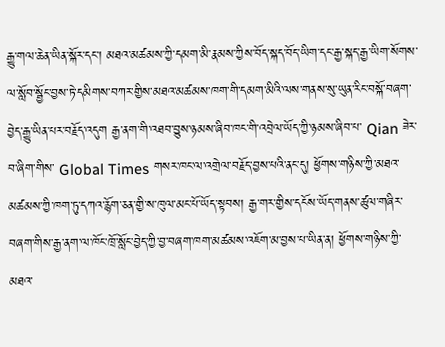རྒྱུ་གལ་ཆེན་ཡིན་སྐོར་དང་། མཐའ་མཚམས་ཀྱི་དམག་མི་རྣམས་ཀྱིས་བོད་སྐད་བོད་ཡིག་དང་རྒྱ་སྐད་རྒྱ་ཡིག་སོགས་ལ་སློབ་སྦྱོང་བྱས་ཏེ་དམིགས་བཀར་གྱིས་མཐའ་མཚམས་ཁག་གི་དམག་མིའི་ལས་གནས་སུ་ཡུན་རིང་བསྐོ་བཞག་བྱེད་རྒྱུ་ཡིན་པར་བརྗོད་འདུག རྒྱ་ནག་གི་འཐབ་བྱུས་ཉམས་ཞིབ་ཁང་གི་འབྲེལ་ཡོད་ཀྱི་ཉམས་ཞིབ་པ་ Qian ཟེར་བ་ཞིག་གིས་ Global Times གསར་ཁང་ལ་འགྲེལ་བརྗོད་བྱས་པའི་ནང་དུ། ཕྱོགས་གཉིས་ཀྱི་མཐའ་མཚམས་ཀྱི་ཁག་ཏུ་དཀའ་རྙོག་ཅན་གྱི་ས་ཁུལ་མང་པོ་ཡོད་སྟབས། རྒྱ་གར་གྱིས་དངོས་ཡོད་གནས་ཚུལ་གཞིར་བཞག་གིས་རྒྱ་ནག་ལ་ཁོང་ཁྲོ་སློང་བྱེད་ཀྱི་བྱ་བཞག་ཁག་མཚམས་འཇོག་མ་བྱས་པ་ཡིན་ན། ཕྱོགས་གཉིས་ཀྱི་མཐའ་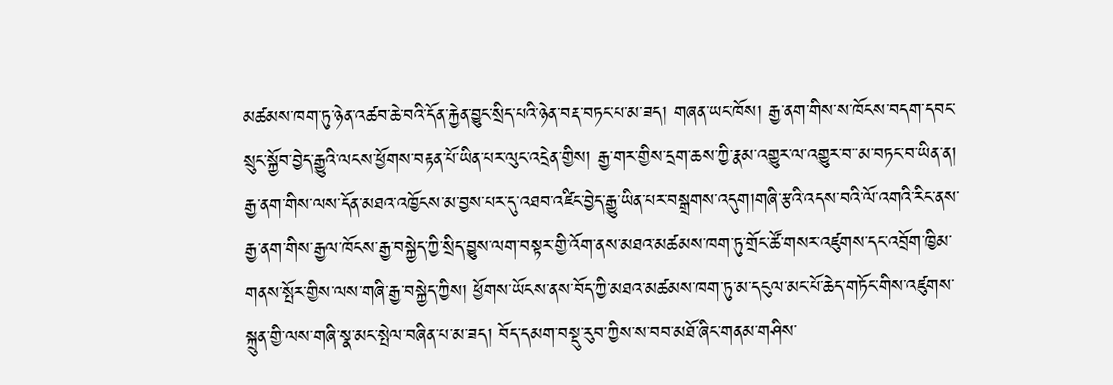མཚམས་ཁག་ཏུ་ཉེན་འཚབ་ཆེ་བའི་དོན་རྐྱེན་བྱུང་སྲིད་པའི་ཉེན་བརྡ་བཏང་པ་མ་ཟད། གཞན་ཡང་ཁོས། རྒྱ་ནག་གིས་ས་ཁོངས་བདག་དབང་སྲུང་སྐྱོབ་བྱེད་རྒྱུའི་ལངས་ཕྱོགས་བརྟན་པོ་ཡིན་པར་ལུང་འདྲེན་གྱིས། རྒྱ་གར་གྱིས་དྲག་ཆས་ཀྱི་རྣམ་འགྱུར་ལ་འགྱུར་བ་་མ་བཏང་བ་ཡིན་ན། རྒྱ་ནག་གིས་ལས་དོན་མཐའ་འཁྱོངས་མ་བྱས་པར་དུ་འཐབ་འཛིང་བྱེད་རྒྱུ་ཡིན་པར་བསྒྲགས་འདུག།གཞི་རྩའི་འདས་བའི་ལོ་འགའི་རིང་ནས་རྒྱ་ནག་གིས་རྒྱལ་ཁོངས་རྒྱ་བསྐྱེད་ཀྱི་སྲིད་བྱུས་ལག་བསྟར་གྱི་འོག་ནས་མཐའ་མཚམས་ཁག་ཏུ་གྲོང་ཚོ་གསར་འཛུགས་དང་འབྲོག་ཁྱིམ་གནས་སྤོར་གྱིས་ལས་གཞི་རྒྱ་བསྐྱེད་ཀྱིས། ཕྱོགས་ཡོངས་ནས་བོད་ཀྱི་མཐའ་མཚམས་ཁག་ཏུ་མ་དངུལ་མང་པོ་ཆེད་གཏོང་གིས་འཛུགས་སྐྲུན་གྱི་ལས་གཞི་སྣ་མང་སྤེལ་བཞིན་པ་མ་ཟད། བོད་དམག་བསྡུ་རུབ་ཀྱིས་ས་བབ་མཐོ་ཞིང་གནམ་གཤིས་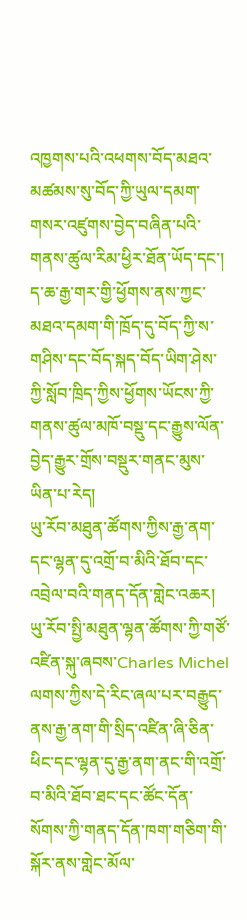འཁྱགས་པའི་འཕགས་བོད་མཐའ་མཚམས་སུ་བོད་ཀྱི་ཡུལ་དམག་གསར་འཛུགས་བྱེད་བཞིན་པའི་གནས་ཚུལ་རིམ་ཕྱིར་ཐོན་ཡོད་དང་། ད་ཆ་རྒྱ་གར་གྱི་ཕྱོགས་ནས་ཀྱང་མཐའ་དམག་གི་ཁྲོད་དུ་བོད་ཀྱི་ས་གཤིས་དང་བོད་སྐད་བོད་ཡིག་ཤེས་ཀྱི་སློབ་ཁྲིད་ཀྱིས་ཕྱོགས་ཡོངས་ཀྱི་གནས་ཚུལ་མཁོ་བསྡུ་དང་རྒྱུས་ལོན་བྱེད་རྒྱུར་གྲོས་བསྡུར་གནང་མུས་ཡིན་པ་རེད།
ཡུ་རོབ་མཐུན་ཚོགས་ཀྱིས་རྒྱ་ནག་དང་ལྷན་དུ་འགྲོ་བ་མིའི་ཐོབ་དང་འབྲེལ་བའི་གནད་དོན་གླེང་འཆར།
ཡུ་རོབ་སྤྱི་མཐུན་ལྷན་ཚོགས་ཀྱི་གཙོ་འཛིན་སྐུ་ཞབས་Charles Michel ལགས་ཀྱིས་དེ་རིང་ཞལ་པར་བརྒྱུད་ནས་རྒྱ་ནག་གི་སྲིད་འཛིན་ཞི་ཅིན་ཕིང་དང་ལྷན་དུ་རྒྱ་ནག་ནང་གི་འགྲོ་བ་མིའི་ཐོབ་ཐང་དང་ཚོང་དོན་སོགས་ཀྱི་གནད་དོན་ཁག་གཅིག་གི་སྐོར་ནས་གླེང་མོལ་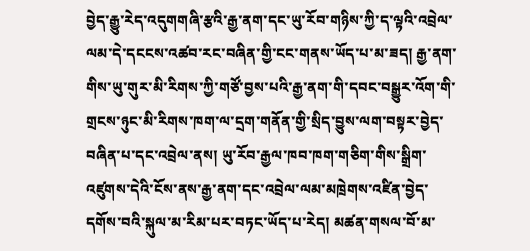བྱེད་རྒྱུ་རེད་འདུགགཞི་རྩའི་རྒྱ་ནག་དང་ཡུ་རོབ་གཉིས་ཀྱི་ད་ལྟའི་འབྲེལ་ལམ་དེ་དངངས་འཚབ་རང་བཞིན་གྱི་ངང་གནས་ཡོད་པ་མ་ཟད། རྒྱ་ནག་གིས་ཡུ་གུར་མི་རིགས་ཀྱི་གཙོ་བྱས་པའི་རྒྱ་ནག་གི་དབང་བསྒྱུར་འོག་གི་གྲངས་ཉུང་མི་རིགས་ཁག་ལ་དྲག་གནོན་གྱི་སྲིད་བྱུས་ལག་བསྟར་བྱེད་བཞིན་པ་དང་འབྲེལ་ནས། ཡུ་རོབ་རྒྱལ་ཁབ་ཁག་གཅིག་གིས་སྒྲིག་འཛུགས་དེའི་ངོས་ནས་རྒྱ་ནག་དང་འབྲེལ་ལམ་མཁྲེགས་འཛིན་བྱེད་དགོས་བའི་སྐུལ་མ་རིམ་པར་བཏང་ཡོད་པ་རེད། མཚན་གསལ་བོ་མ་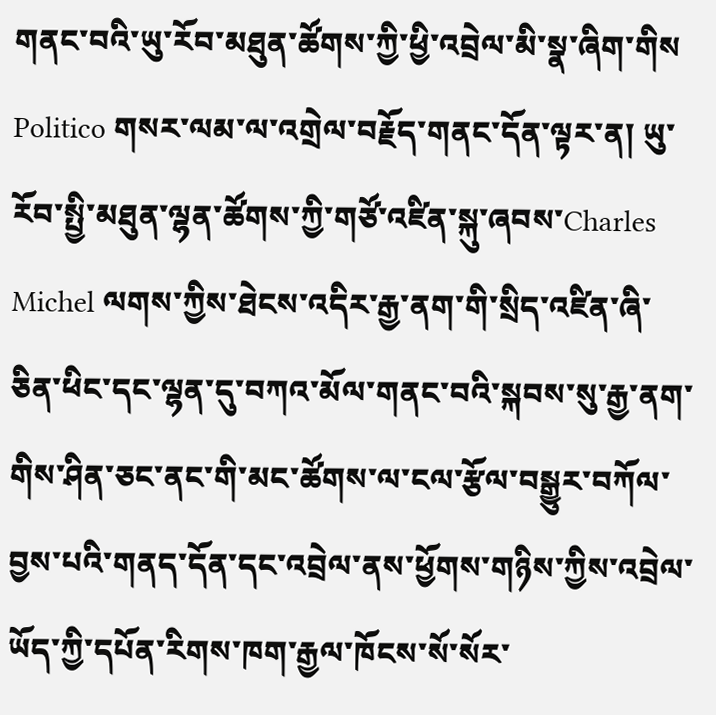གནང་བའི་ཡུ་རོབ་མཐུན་ཚོགས་ཀྱི་ཕྱི་འབྲེལ་མི་སྣ་ཞིག་གིས Politico གསར་ལམ་ལ་འགྲེལ་བརྗོད་གནང་དོན་ལྟར་ན། ཡུ་རོབ་སྤྱི་མཐུན་ལྷན་ཚོགས་ཀྱི་གཙོ་འཛིན་སྐུ་ཞབས་Charles Michel ལགས་ཀྱིས་ཐེངས་འདིར་རྒྱ་ནག་གི་སྲིད་འཛིན་ཞི་ཅིན་ཕིང་དང་ལྷན་དུ་བཀའ་མོལ་གནང་བའི་སྐབས་སུ་རྒྱ་ནག་གིས་ཤིན་ཅང་ནང་གི་མང་ཚོགས་ལ་ངལ་རྩོལ་བསྒྱུར་བཀོལ་བྱས་པའི་གནད་དོན་དང་འབྲེལ་ནས་ཕྱོགས་གཉིས་ཀྱིས་འབྲེལ་ཡོད་ཀྱི་དཔོན་རིགས་ཁག་རྒྱལ་ཁོངས་སོ་སོར་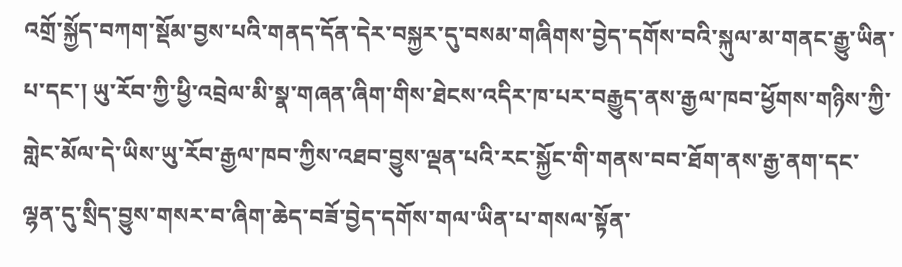འགྲོ་སྐྱོད་བཀག་སྡོམ་བྱས་པའི་གནད་དོན་དེར་བསྐྱར་དུ་བསམ་གཞིགས་བྱེད་དགོས་བའི་སྐུལ་མ་གནང་རྒྱུ་ཡིན་པ་དང་། ཡུ་རོབ་ཀྱི་ཕྱི་འབྲེལ་མི་སྣ་གཞན་ཞིག་གིས་ཐེངས་འདིར་ཁ་པར་བརྒྱུད་ནས་རྒྱལ་ཁབ་ཕྱོགས་གཉིས་ཀྱི་གླེང་མོལ་དེ་ཡིས་ཡུ་རོབ་རྒྱལ་ཁབ་ཀྱིས་འཐབ་བྱུས་ལྡན་པའི་རང་སྐྱོང་གི་གནས་བབ་ཐོག་ནས་རྒྱ་ནག་དང་ལྷན་དུ་སྲིད་བྱུས་གསར་བ་ཞིག་ཆེད་བཟོ་བྱེད་དགོས་གལ་ཡིན་པ་གསལ་སྟོན་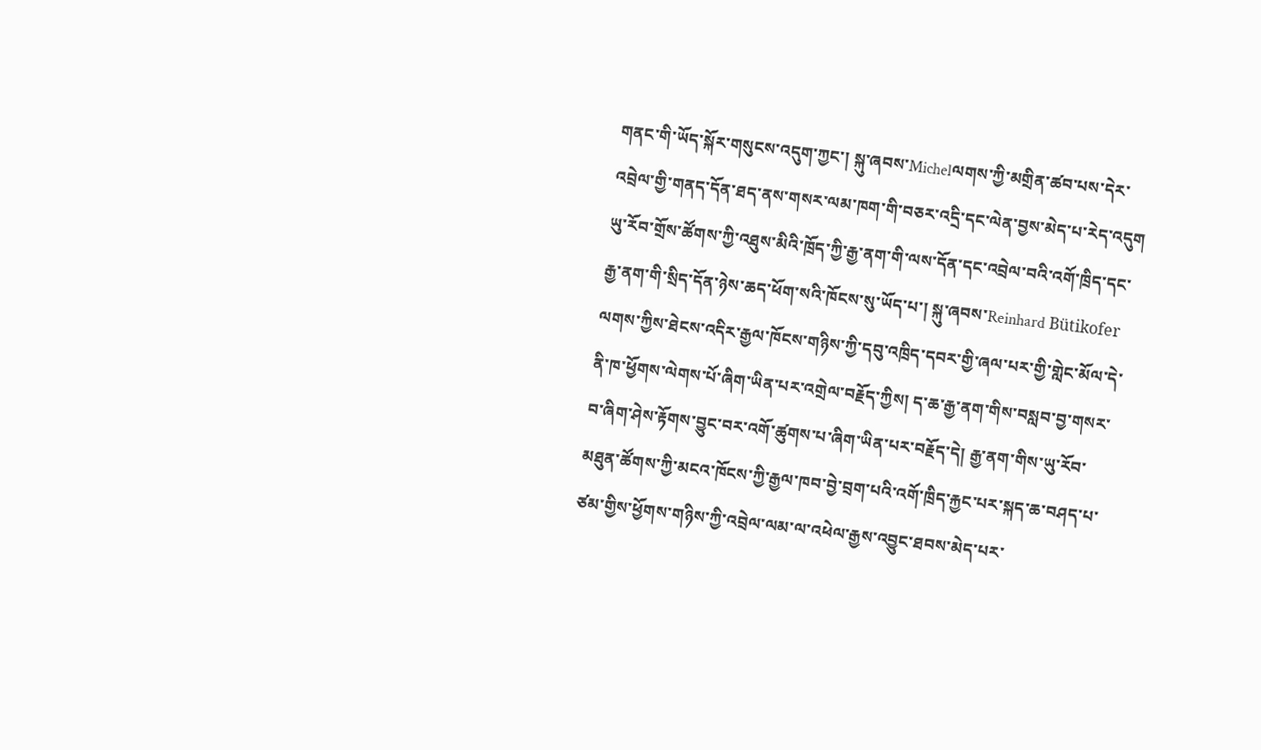གནང་གི་ཡོད་སྐོར་གསུངས་འདུག་ཀྱང་། སྐུ་ཞབས་Michelལགས་ཀྱི་མགྲིན་ཚབ་པས་དེར་འབྲེལ་གྱི་གནད་དོན་ཐད་ནས་གསར་ལམ་ཁག་གི་བཅར་འདྲི་དང་ལེན་བྱས་མེད་པ་རེད་འདུག ཡུ་རོབ་གྲོས་ཚོགས་ཀྱི་འཐུས་མིའི་ཁྲོད་ཀྱི་རྒྱ་ནག་གི་ལས་དོན་དང་འབྲེལ་བའི་འགོ་ཁྲིད་དང་རྒྱ་ནག་གི་སྲིད་དོན་ཉེས་ཆད་ཕོག་སའི་ཁོངས་སུ་ཡོད་པ་། སྐུ་ཞབས་Reinhard Bütikofer ལགས་ཀྱིས་ཐེངས་འདིར་རྒྱལ་ཁོངས་གཉིས་ཀྱི་དབུ་འཁྲིད་དབར་གྱི་ཞལ་པར་གྱི་གླེང་མོལ་དེ་ནི་ཁ་ཕྱོགས་ལེགས་པོ་ཞིག་ཡིན་པར་འགྲེལ་བརྗོད་ཀྱིས། ད་ཆ་རྒྱ་ནག་གིས་བསླབ་བྱ་གསར་བ་ཞིག་ཤེས་རྟོགས་བྱུང་བར་འགོ་ཚུགས་པ་ཞིག་ཡིན་པར་བརྗོད་དེ། རྒྱ་ནག་གིས་ཡུ་རོབ་མཐུན་ཚོགས་ཀྱི་མངའ་ཁོངས་ཀྱི་རྒྱལ་ཁབ་བྱེ་བྲག་པའི་འགོ་ཁྲིད་རྐྱང་པར་སྐད་ཆ་བཤད་པ་ཙམ་གྱིས་ཕྱོགས་གཉིས་ཀྱི་འབྲེལ་ལམ་ལ་འཕེལ་རྒྱས་འབྱུང་ཐབས་མེད་པར་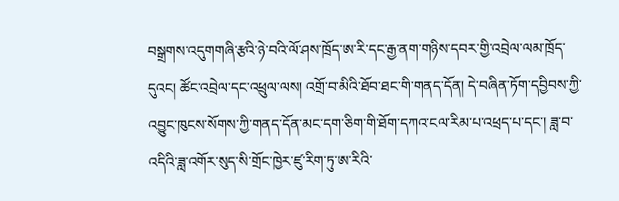བསྒྲགས་འདུགགཞི་རྩའི་ཉེ་བའི་ལོ་ཤས་ཁྲོད་ཨ་རི་དང་རྒྱ་ནག་གཉིས་དབར་གྱི་འབྲེལ་ལམ་ཁྲོད་དུའང། ཚོང་འབྲེལ་དང་འཕྲུལ་ལས། འགྲོ་བ་མིའི་ཐོབ་ཐང་གི་གནད་དོན། དེ་བཞིན་ཏོག་དབྱིབས་ཀྱི་འབྱུང་ཁུངས་སོགས་ཀྱི་གནད་དོན་མང་དག་ཅིག་གི་ཐོག་དཀའ་ངལ་རིམ་པ་འཕྲད་པ་དང་། ཟླ་བ་འདིའི་ཟླ་འགོར་སུད་སི་གྲོང་ཁྱེར་ཛུ་རིག་ཏུ་ཨ་རིའི་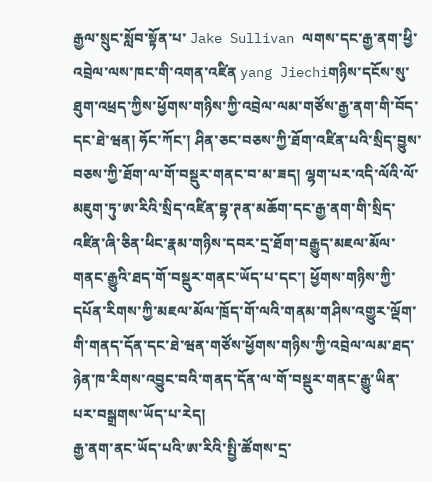རྒྱལ་སྲུང་སློབ་སྟོན་པ་ Jake Sullivan ལགས་དང་རྒྱ་ནག་ཕྱི་འབྲེལ་ལས་ཁང་གི་འགན་འཛིན yang Jiechiགཉིས་དངོས་སུ་ཐུག་འཕྲད་ཀྱིས་ཕྱོགས་གཉིས་ཀྱི་འབྲེལ་ལམ་གཙོས་རྒྱ་ནག་གི་བོད་དང་ཐེ་ཝན། ཧོང་ཀོང་། ཤིན་ཅང་བཅས་ཀྱི་ཐོག་འཛིན་པའི་སྲིད་བྱུས་བཅས་ཀྱི་ཐོག་ལ་གོ་བསྡུར་གནང་བ་མ་ཟད། ལྷག་པར་འདི་ལོའི་ལོ་མཇུག་ཏུ་ཨ་རིའི་སྲིད་འཛིན་བྷ་ཊན་མཆོག་དང་རྒྱ་ནག་གི་སྲིད་འཛིན་ཞི་ཅིན་ཕིང་རྣམ་གཉིས་དབར་དྲ་ཐོག་བརྒྱུད་མཇལ་མོལ་གནང་རྒྱུའི་ཐད་གོ་བསྡུར་གནང་ཡོད་པ་དང་། ཕྱོགས་གཉིས་ཀྱི་དཔོན་རིགས་ཀྱི་མཇལ་མོལ་ཁྲོད་གོ་ལའི་གནམ་གཤིས་འགྱུར་ལྡོག་གི་གནད་དོན་དང་ཐེ་ཝན་གཙོས་ཕྱོགས་གཉིས་ཀྱི་འབྲེལ་ལམ་ཐད་ཉེན་ཁ་རིགས་འབྱུང་བའི་གནད་དོན་ལ་གོ་བསྡུར་གནང་རྒྱུ་ཡིན་པར་བསྒྲགས་ཡོད་པ་རེད།
རྒྱ་ནག་ནང་ཡོད་པའི་ཨ་རིའི་སྤྱི་ཚོགས་དྲ་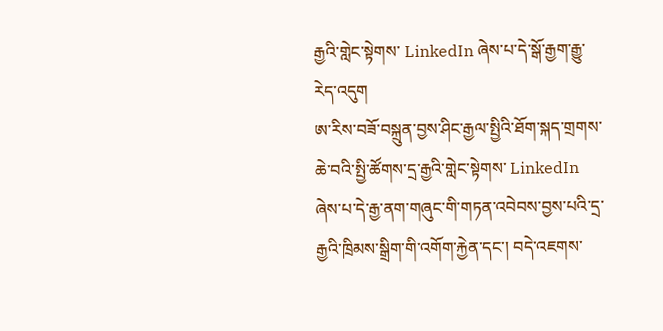རྒྱའི་གླེང་སྟེགས་ LinkedIn ཞེས་པ་དེ་སྒོ་རྒྱག་རྒྱུ་རེད་འདུག
ཨ་རིས་བཟོ་བསྐྲུན་བྱས་ཤིང་རྒྱལ་སྤྱིའི་ཐོག་སྐད་གྲགས་ཆེ་བའི་སྤྱི་ཚོགས་དྲ་རྒྱའི་གླེང་སྟེགས་ LinkedIn ཞེས་པ་དེ་རྒྱ་ནག་གཞུང་གི་གཏན་འབེབས་བྱས་པའི་དྲ་རྒྱའི་ཁྲིམས་སྒྲིག་གི་འགོག་རྐྱེན་དང་། བདེ་འཇགས་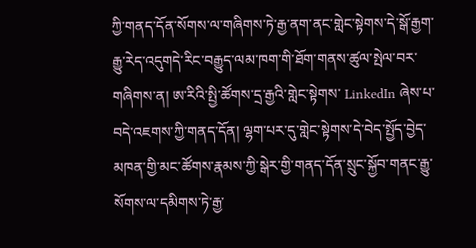ཀྱི་གནད་དོན་སོགས་ལ་གཞིགས་ཏེ་རྒྱ་ནག་ནང་གླེང་སྟེགས་དེ་སྒོ་རྒྱག་རྒྱུ་རེད་འདུགདེ་རིང་བརྒྱུད་ལམ་ཁག་གི་ཐོག་གནས་ཚུལ་སྤེལ་བར་གཞིགས་ན། ཨ་རིའི་སྤྱི་ཚོགས་དྲ་རྒྱའི་གླེང་སྟེགས་ LinkedIn ཞེས་པ་བདེ་འཇགས་ཀྱི་གནད་དོན། ལྷག་པར་དུ་གླེང་སྟེགས་དེ་བེད་སྤྱོད་བྱེད་མཁན་གྱི་མང་ཚོགས་རྣམས་ཀྱི་སྒེར་གྱི་གནད་དོན་སྲུང་སྐྱོབ་གནང་རྒྱུ་སོགས་ལ་དམིགས་ཏེ་རྒྱ་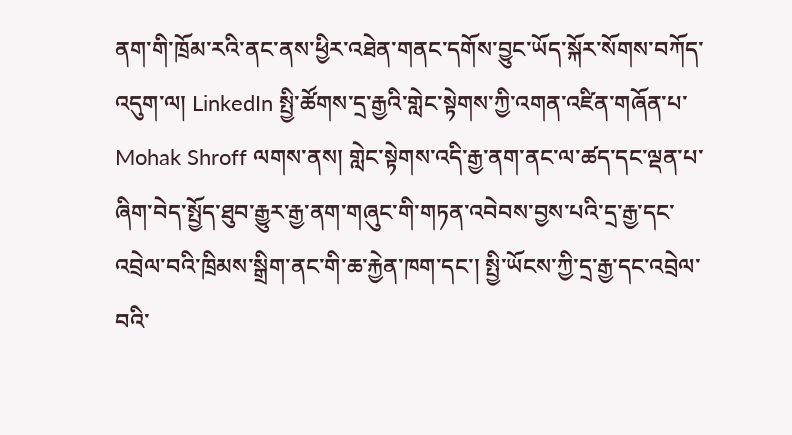ནག་གི་ཁྲོམ་རའི་ནང་ནས་ཕྱིར་འཐེན་གནང་དགོས་བྱུང་ཡོད་སྐོར་སོགས་བཀོད་འདུག་ལ། LinkedIn སྤྱི་ཚོགས་དྲ་རྒྱའི་གླེང་སྟེགས་ཀྱི་འགན་འཛིན་གཞོན་པ་ Mohak Shroff ལགས་ནས། གླེང་སྟེགས་འདི་རྒྱ་ནག་ནང་ལ་ཚད་དང་ལྡན་པ་ཞིག་བེད་སྤྱོད་ཐུབ་རྒྱུར་རྒྱ་ནག་གཞུང་གི་གཏན་འབེབས་བྱས་པའི་དྲ་རྒྱ་དང་འབྲེལ་བའི་ཁྲིམས་སྒྲིག་ནང་གི་ཆ་རྐྱེན་ཁག་དང་། སྤྱི་ཡོངས་ཀྱི་དྲ་རྒྱ་དང་འབྲེལ་བའི་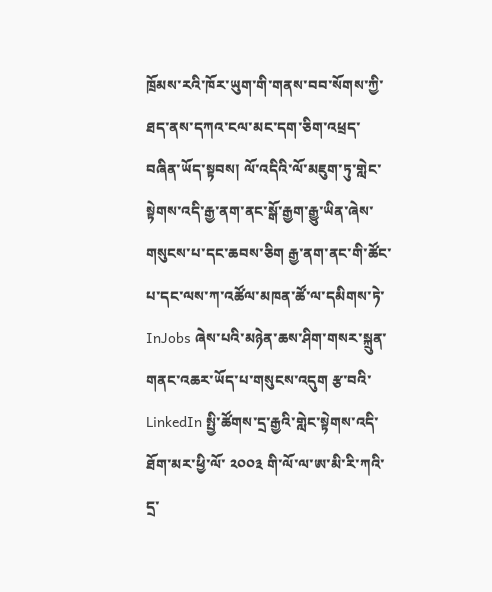ཁྲོམས་རའི་ཁོར་ཡུག་གི་གནས་བབ་སོགས་ཀྱི་ཐད་ནས་དཀའ་ངལ་མང་དག་ཅིག་འཕྲད་བཞིན་ཡོད་སྟབས། ལོ་འདིའི་ལོ་མཇུག་ཏུ་གླེང་སྟེགས་འདི་རྒྱ་ནག་ནང་སྒོ་རྒྱག་རྒྱུ་ཡིན་ཞེས་གསུངས་པ་དང་ཆབས་ཅིག རྒྱ་ནག་ནང་གི་ཚོང་པ་དང་ལས་ཀ་འཚོལ་མཁན་ཚོ་ལ་དམིགས་ཏེ་ InJobs ཞེས་པའི་མཉེན་ཆས་ཤིག་གསར་སྐྲུན་གནང་འཆར་ཡོད་པ་གསུངས་འདུག རྩ་བའི་ LinkedIn སྤྱི་ཚོགས་དྲ་རྒྱའི་གླེང་སྟེགས་འདི་ཐོག་མར་ཕྱི་ལོ་ ༢༠༠༣ གི་ལོ་ལ་ཨ་མི་རི་ཀའི་དྲ་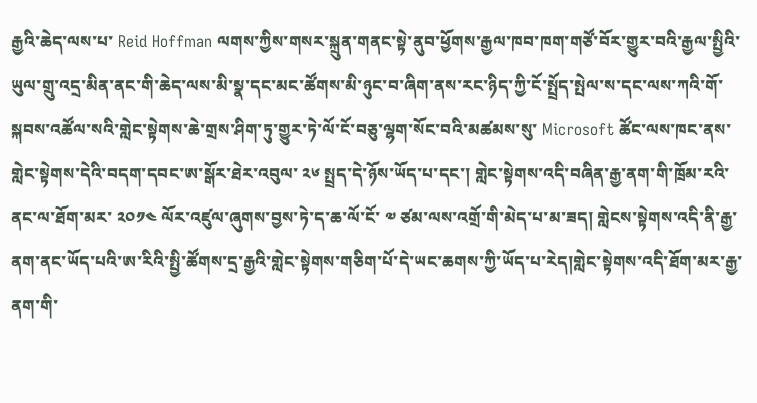རྒྱའི་ཆེད་ལས་པ་ Reid Hoffman ལགས་ཀྱིས་གསར་སྐྲུན་གནང་སྟེ་ནུབ་ཕྱོགས་རྒྱལ་ཁབ་ཁག་གཙོ་བོར་གྱུར་བའི་རྒྱལ་སྤྱིའི་ཡུལ་གྲུ་འདྲ་མིན་ནང་གི་ཆེད་ལས་མི་སྣ་དང་མང་ཚོགས་མི་ཉུང་བ་ཞིག་ནས་རང་ཉིད་ཀྱི་ངོ་སྤྲོད་སྤེལ་ས་དང་ལས་ཀའི་གོ་སྐབས་འཚོལ་སའི་གླེང་སྟེགས་ཆེ་གྲས་ཤིག་ཏུ་གྱུར་ཏེ་ལོ་ངོ་བཅུ་ལྷག་སོང་བའི་མཚམས་སུ་ Microsoft ཚོང་ལས་ཁང་ནས་གླེང་སྟེགས་དེའི་བདག་དབང་ཨ་སྒོར་ཐེར་འབུལ་ ༢༦ སྤྲད་དེ་ཉོས་ཡོད་པ་དང་། གླེང་སྟེགས་འདི་བཞིན་རྒྱ་ནག་གི་ཁྲོམ་རའི་ནང་ལ་ཐོག་མར་ ༢༠༡༤ ལོར་འཛུལ་ཞུགས་བྱས་ཏེ་ད་ཆ་ལོ་ངོ་ ༧ ཙམ་ལས་འགྲོ་གི་མེད་པ་མ་ཟད། གླེངས་སྟེགས་འདི་ནི་རྒྱ་ནག་ནང་ཡོད་པའི་ཨ་རིའི་སྤྱི་ཚོགས་དྲ་རྒྱའི་གླེང་སྟེགས་གཅིག་པོ་དེ་ཡང་ཆགས་ཀྱི་ཡོད་པ་རེད།གླེང་སྟེགས་འདི་ཐོག་མར་རྒྱ་ནག་གི་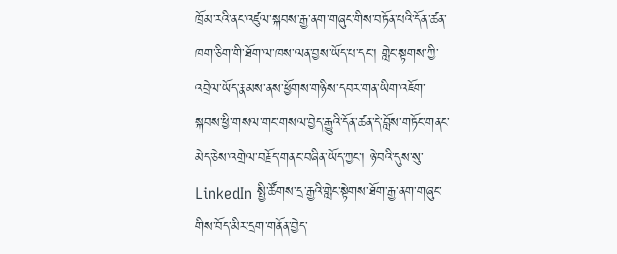ཁྲོམ་རའི་ནང་འཛུལ་སྐབས་རྒྱ་ནག་གཞུང་གིས་བཏོན་པའི་དོན་ཚན་ཁག་ཅིག་གི་ཐོག་ལ་ཁས་ལན་བྱས་ཡོད་པ་དང་། གླེང་སྟགས་ཀྱི་འབྲེལ་ཡོད་རྣམས་ནས་ཕྱོགས་གཉིས་དབར་གན་ཡིག་འཇོག་སྐབས་ཕྱི་གསལ་གང་གསལ་བྱེད་རྒྱུའི་དོན་ཚན་དེ་བློས་གཏོང་གནང་མེད་ཅེས་འགྲེལ་བརྗོད་གནང་བཞིན་ཡོད་ཀྱང་། ཉེ་བའི་དུས་སུ་ LinkedIn སྤྱི་ཚོགས་དྲ་རྒྱའི་གླེང་སྟེགས་ཐོག་རྒྱ་ནག་གཞུང་གིས་བོད་མིར་དྲག་གནོན་བྱེད་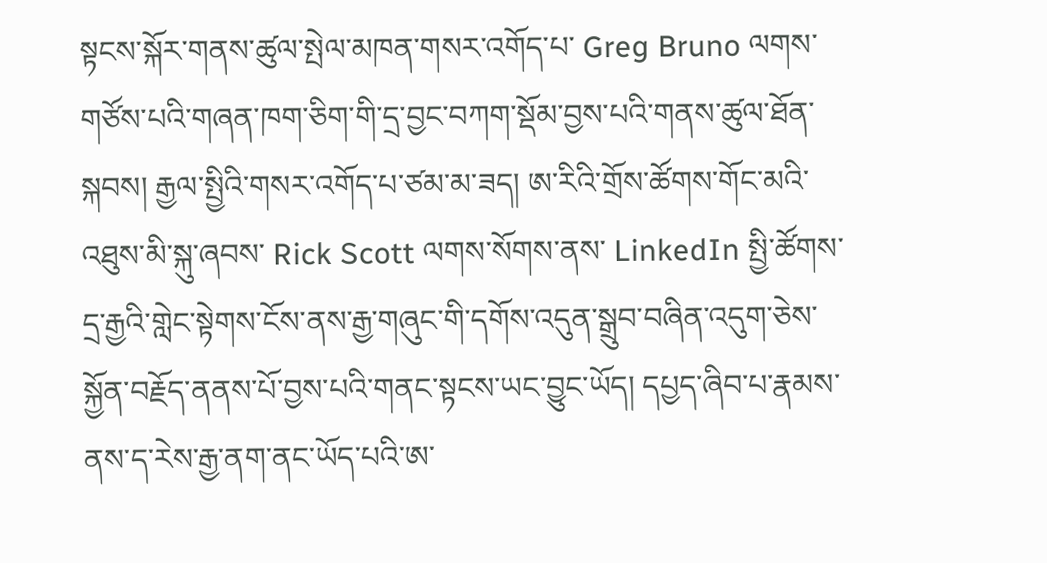སྟངས་སྐོར་གནས་ཚུལ་སྤེལ་མཁན་གསར་འགོད་པ་ Greg Bruno ལགས་གཙོས་པའི་གཞན་ཁག་ཅིག་གི་དྲ་བྱང་བཀག་སྡོམ་བྱས་པའི་གནས་ཚུལ་ཐོན་སྐབས། རྒྱལ་སྤྱིའི་གསར་འགོད་པ་ཙམ་མ་ཟད། ཨ་རིའི་གྲོས་ཚོགས་གོང་མའི་འཐུས་མི་སྐུ་ཞབས་ Rick Scott ལགས་སོགས་ནས་ LinkedIn སྤྱི་ཚོགས་དྲ་རྒྱའི་གླེང་སྟེགས་ངོས་ནས་རྒྱ་གཞུང་གི་དགོས་འདུན་སྒྲུབ་བཞིན་འདུག་ཅེས་སྐྱོན་བརྗོད་ནནས་པོ་བྱས་པའི་གནང་སྟངས་ཡང་བྱུང་ཡོད། དཔྱད་ཞིབ་པ་རྣམས་ནས་ད་རེས་རྒྱ་ནག་ནང་ཡོད་པའི་ཨ་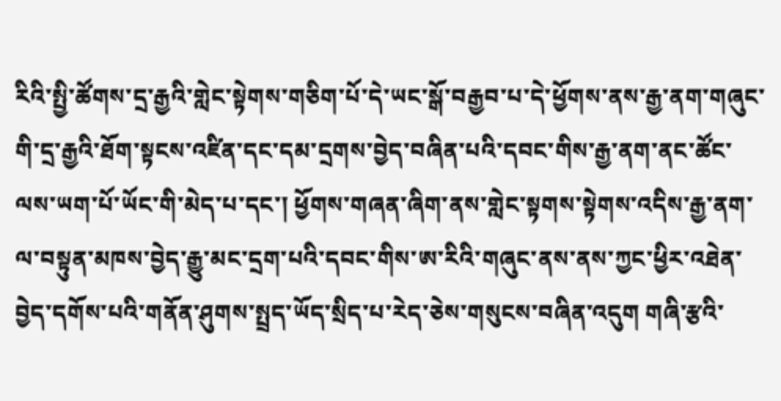རིའི་སྤྱི་ཚོགས་དྲ་རྒྱའི་གླེང་སྟེགས་གཅིག་པོ་དེ་ཡང་སྒོ་བརྒྱབ་པ་དེ་ཕྱོགས་ནས་རྒྱ་ནག་གཞུང་གི་དྲ་རྒྱའི་ཐོག་སྟངས་འཛིན་དང་དམ་དྲགས་བྱེད་བཞིན་པའི་དབང་གིས་རྒྱ་ནག་ནང་ཚོང་ལས་ཡག་པོ་ཡོང་གི་མེད་པ་དང་། ཕྱོགས་གཞན་ཞིག་ནས་གླེང་སྟགས་སྟེགས་འདིས་རྒྱ་ནག་ལ་བསྟུན་མཁས་བྱེད་རྒྱུ་མང་དྲག་པའི་དབང་གིས་ཨ་རིའི་གཞུང་ནས་ནས་ཀྱང་ཕྱིར་འཐེན་བྱེད་དགོས་པའི་གནོན་ཤུགས་སྤྲད་ཡོད་སྲིད་པ་རེད་ཅེས་གསུངས་བཞིན་འདུག གཞི་རྩའི་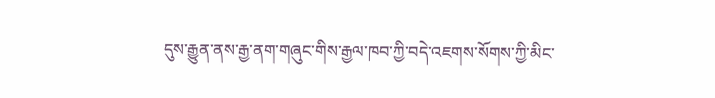དུས་རྒྱུན་ནས་རྒྱ་ནག་གཞུང་གིས་རྒྱལ་ཁབ་ཀྱི་བདེ་འཇགས་སོགས་ཀྱི་མིང་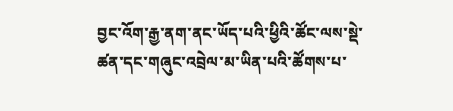བྱང་འོག་རྒྱ་ནག་ནང་ཡོད་པའི་ཕྱིའི་ཚོང་ལས་སྡེ་ཚན་དང་གཞུང་འབྲེལ་མ་ཡིན་པའི་ཚོགས་པ་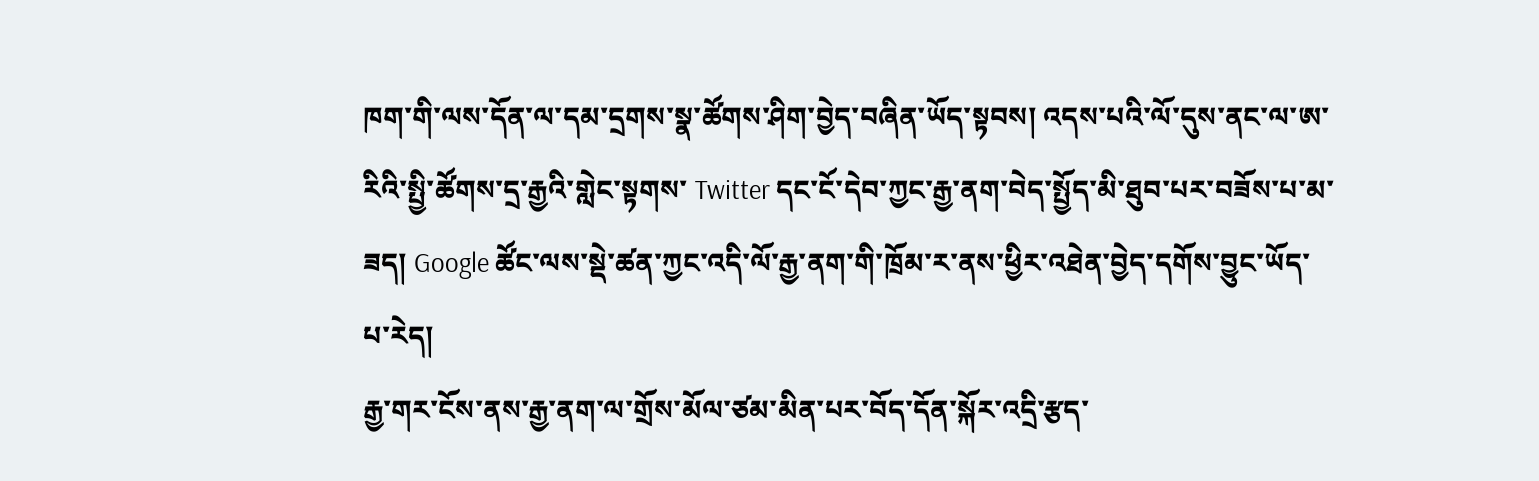ཁག་གི་ལས་དོན་ལ་དམ་དྲགས་སྣ་ཚོགས་ཤིག་བྱེད་བཞིན་ཡོད་སྟབས། འདས་པའི་ལོ་དུས་ནང་ལ་ཨ་རིའི་སྤྱི་ཚོགས་དྲ་རྒྱའི་གླེང་སྟགས་ Twitter དང་ངོ་དེབ་ཀྱང་རྒྱ་ནག་བེད་སྤྱོད་མི་ཐུབ་པར་བཟོས་པ་མ་ཟད། Google ཚོང་ལས་སྡེ་ཚན་ཀྱང་འདི་ལོ་རྒྱ་ནག་གི་ཁྲོམ་ར་ནས་ཕྱིར་འཐེན་བྱེད་དགོས་བྱུང་ཡོད་པ་རེད།
རྒྱ་གར་ངོས་ནས་རྒྱ་ནག་ལ་གྲོས་མོལ་ཙམ་མིན་པར་བོད་དོན་སྐོར་འདྲི་རྩད་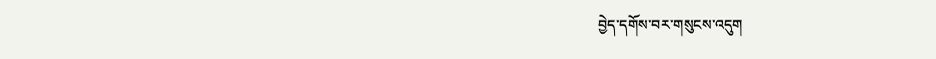བྱེད་དགོས་བར་གསུངས་འདུག